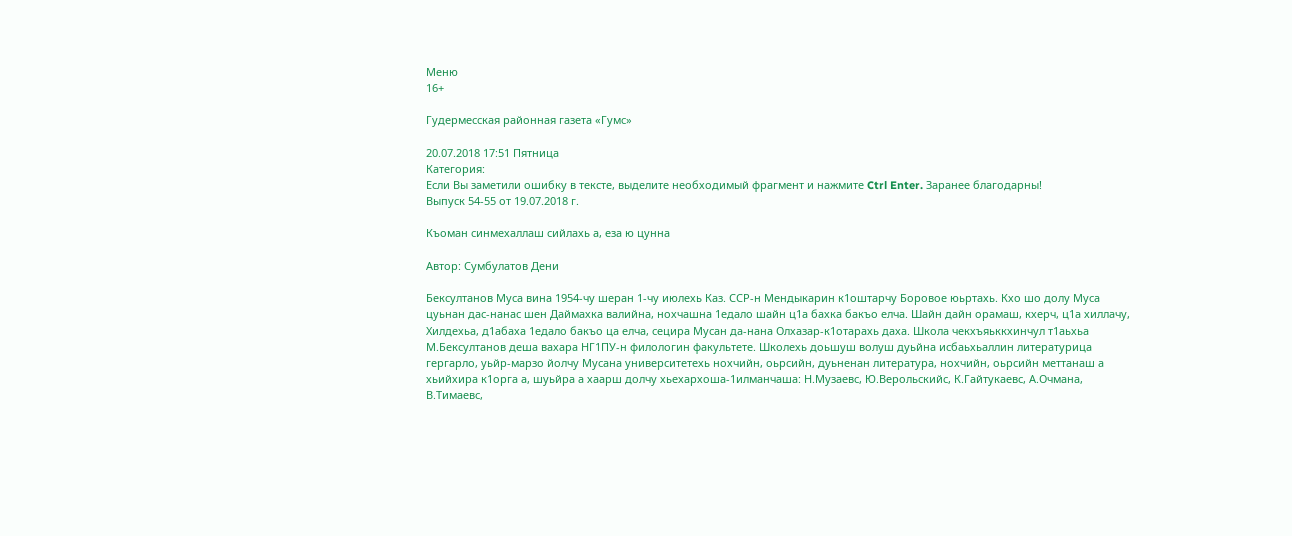Меню
16+

Гудермесская районная газета «Гумс»

20.07.2018 17:51 Пятница
Категория:
Если Вы заметили ошибку в тексте, выделите необходимый фрагмент и нажмите Ctrl Enter. Заранее благодарны!
Выпуск 54-55 от 19.07.2018 г.

Къоман синмехаллаш сийлахь а, еза ю цунна

Автор: Сумбулатов Дени

Бексултанов Муса вина 1954-чу шеран 1-чу июлехь Каз. ССР-н Мендыкарин к1оштарчу Боровое юьртахь. Кхо шо долу Муса цуьнан дас-нанас шен Даймахка валийна, нохчашна 1едало шайн ц1а бахка бакъо елча. Шайн дайн орамаш, кхерч, ц1а хиллачу, Хилдехьа, д1абаха 1едало бакъо ца елча, сецира Мусан да-нана Олхазар-к1отарахь даха. Школа чекхъяьккхинчул т1аьхьа М.Бексултанов деша вахара НГ1ПУ-н филологин факультете. Школехь доьшуш волуш дуьйна исбаьхьаллин литературица гергарло, уьйр-марзо йолчу Мусана университетехь нохчийн, оьрсийн, дуьненан литература, нохчийн, оьрсийн меттанаш а хьийхира к1орга а, шуьйра а хаарш долчу хьехархоша-1илманчаша: Н.Музаевс, Ю.Верольскийс, К.Гайтукаевс, А.Очмана, В.Тимаевс,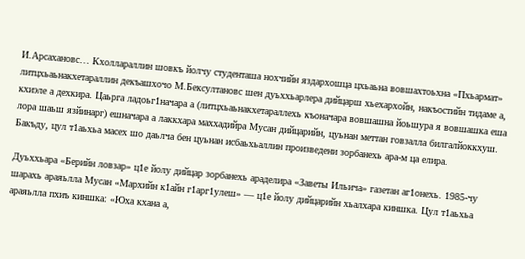И.Арсахановс… Кхоллараллин шовкъ йолчу студенташа нохчийн яздархошца цхьаьна вовшахтоьхна «Пхьармат» литцхьаьнакхетараллин декъашхочо М.Бексултановс шен дуьххьарлера дийцарш хьехархойн, накъостийн тидаме а, кхиэле а дехкира. Цаьрга ладоьг1начара а (литцхьаьнакхетараллехь къоначара вовшашна йоьшура я вовшашка еша лора шаьш язйинарг) ешначара а лаккхара маххадийра Мусан дийцарийн, цуьнан меттан говзалла билгалйоккхуш. Бакъду, цул т1аьхьа масех шо даьлча бен цуьнан исбаьхьаллин произведени зорбанехь ара-м ца елира.

Дуьххьара «Берийн ловзар» ц1е йолу дийцар зорбанехь араделира «Заветы Ильича» газетан аг1онехь. 1985-чу шарахь араяьлла Мусан «Мархийн к1айн г1арг1улеш» — ц1е йолу дийцарийн хьалхара киншка. Цул т1аьхьа араяьлла пхиъ киншка: «Юха кхана а,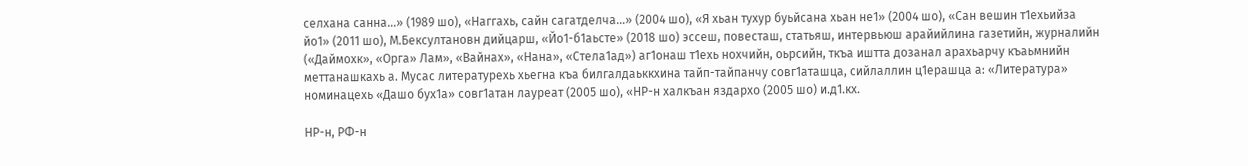селхана санна…» (1989 шо), «Наггахь, сайн сагатделча…» (2004 шо), «Я хьан тухур буьйсана хьан не1» (2004 шо), «Сан вешин т1ехьийза йо1» (2011 шо), М.Бексултановн дийцарш, «Йо1-б1аьсте» (2018 шо) эссеш, повесташ, статьяш, интервьюш арайийлина газетийн, журналийн («Даймохк», «Орга» Лам», «Вайнах», «Нана», «Стела1ад») аг1онаш т1ехь нохчийн, оьрсийн, ткъа иштта дозанал арахьарчу къаьмнийн меттанашкахь а. Мусас литературехь хьегна къа билгалдаьккхина тайп-тайпанчу совг1аташца, сийлаллин ц1ерашца а: «Литература» номинацехь «Дашо бух1а» совг1атан лауреат (2005 шо), «НР-н халкъан яздархо (2005 шо) и.д1.кх.

НР-н, РФ-н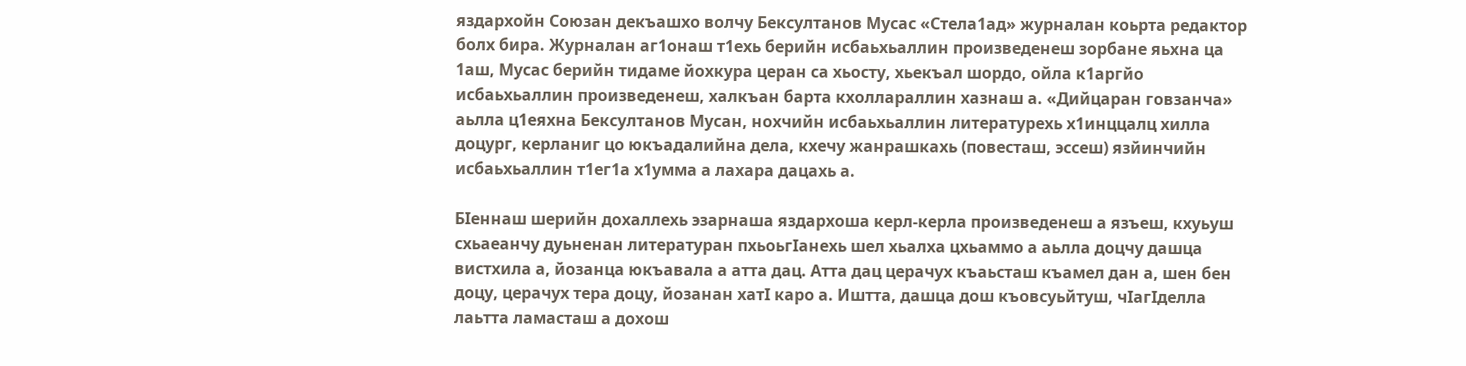яздархойн Союзан декъашхо волчу Бексултанов Мусас «Стела1ад» журналан коьрта редактор болх бира. Журналан аг1онаш т1ехь берийн исбаьхьаллин произведенеш зорбане яьхна ца 1аш, Мусас берийн тидаме йохкура церан са хьосту, хьекъал шордо, ойла к1аргйо исбаьхьаллин произведенеш, халкъан барта кхоллараллин хазнаш а. «Дийцаран говзанча» аьлла ц1еяхна Бексултанов Мусан, нохчийн исбаьхьаллин литературехь х1инццалц хилла доцург, керланиг цо юкъадалийна дела, кхечу жанрашкахь (повесташ, эссеш) язйинчийн исбаьхьаллин т1ег1а х1умма а лахара дацахь а.

БIеннаш шерийн дохаллехь эзарнаша яздархоша керл-керла произведенеш а язъеш, кхуьуш схьаеанчу дуьненан литературан пхьоьгIанехь шел хьалха цхьаммо а аьлла доцчу дашца вистхила а, йозанца юкъавала а атта дац. Атта дац церачух къаьсташ къамел дан а, шен бен доцу, церачух тера доцу, йозанан хатI каро а. Иштта, дашца дош къовсуьйтуш, чIагIделла лаьтта ламасташ а дохош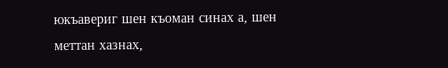юкъавериг шен къоман синах а, шен меттан хазнах,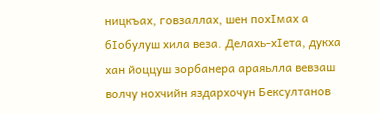ницкъах, говзаллах, шен похIмах а бIобулуш хила веза. Делахь-хIета, дукха хан йоццуш зорбанера араяьлла вевзаш волчу нохчийн яздархочун Бексултанов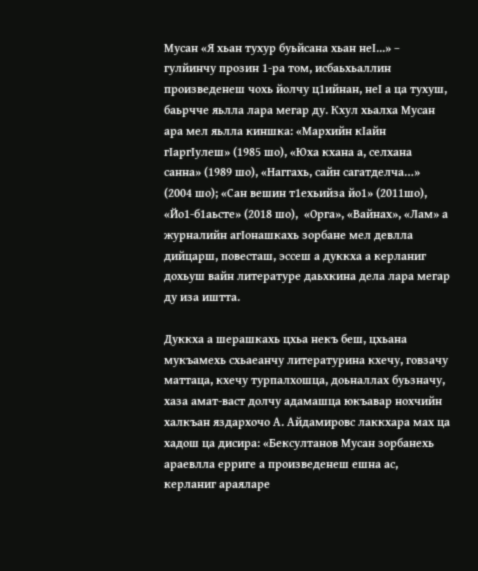Мусан «Я хьан тухур буьйсана хьан неI...» – гулйинчу прозин 1-ра том, исбаьхьаллин произведенеш чохь йолчу ц1ийнан, неI а ца тухуш, баьрчче яьлла лара мегар ду. Кхул хьалха Мусан ара мел яьлла киншка: «Мархийн кIайн гIаргIулеш» (1985 шо), «Юха кхана а, селхана санна» (1989 шо), «Наггахь, сайн сагатделча…» (2004 шо); «Сан вешин т1ехьийза йо1» (2011шо), «Йо1-б1аьсте» (2018 шо),  «Орга», «Вайнах», «Лам» а журналийн агIонашкахь зорбане мел девлла дийцарш, повесташ, эссеш а дуккха а керланиг дохьуш вайн литературе даьхкина дела лара мегар ду иза иштта.

Дуккха а шерашкахь цхьа некъ беш, цхьана мукъамехь схьаеанчу литературина кхечу, говзачу маттаца, кхечу турпалхошца, доьналлах буьзначу, хаза амат-васт долчу адамашца юкъавар нохчийн халкъан яздархочо А. Айдамировс лаккхара мах ца хадош ца дисира: «Бексултанов Мусан зорбанехь араевлла ерриге а произведенеш ешна ас, керланиг араяларе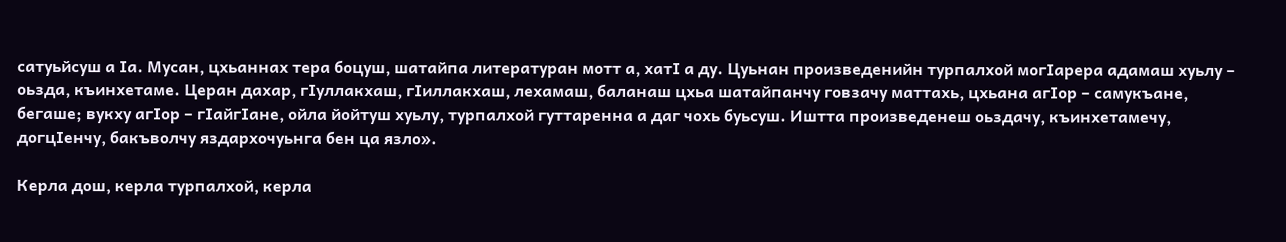сатуьйсуш а Iа. Мусан, цхьаннах тера боцуш, шатайпа литературан мотт а, хатI а ду. Цуьнан произведенийн турпалхой могIарера адамаш хуьлу – оьзда, къинхетаме. Церан дахар, гIуллакхаш, гIиллакхаш, лехамаш, баланаш цхьа шатайпанчу говзачу маттахь, цхьана агIор – самукъане, бегаше; вукху агIор – гIайгIане, ойла йойтуш хуьлу, турпалхой гуттаренна а даг чохь буьсуш. Иштта произведенеш оьздачу, къинхетамечу, догцIенчу, бакъволчу яздархочуьнга бен ца язло».

Керла дош, керла турпалхой, керла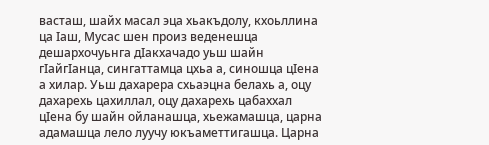васташ, шайх масал эца хьакъдолу, кхоьллина ца Iаш, Мусас шен произ веденешца дешархочуьнга дIакхачадо уьш шайн гIайгIанца, сингаттамца цхьа а, синошца цIена а хилар. Уьш дахарера схьаэцна белахь а, оцу дахарехь цахиллал, оцу дахарехь цабаххал цIена бу шайн ойланашца, хьежамашца, царна адамашца лело луучу юкъаметтигашца. Царна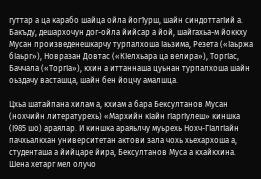гуттар а ца карабо шайца ойла йог1урш, шайн синдоттагIий а. Бакъду, дешархочун дог-ойла йийсар а йой, шайгахьа-м йоккху Мусан произведенешкарчу турпалхоша Iаьзима, Резета («Iаьржа бIаьрг»), Новразан Довтас («КIелхьара ца велира»), ТоргIас, Баччала («ТоргIа»), кхин а иттаннаша цуьнан турпалхоша шайн оьздачу васташца, шайн бен йоцчу амалшца.

Цхьа шатайпана хилам а, кхиам а бара Бексултанов Мусан (нохчийн литературехь) «Мархийн кIайн гIаргIулеш» киншка (I985 шо) араялар. И киншка араяьлчу муьрехь Нохч-ГIалгIайн пачхьалкхан университетан актови зала чохь хьехархоша а, студенташа а йийцаре йира, Бексултанов Муса а кхайкхина. Шена хетарг мел олучо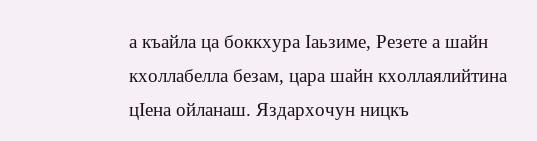а къайла ца боккхура Iаьзиме, Резете а шайн кхоллабелла безам, цара шайн кхоллаялийтина цIена ойланаш. Яздархочун ницкъ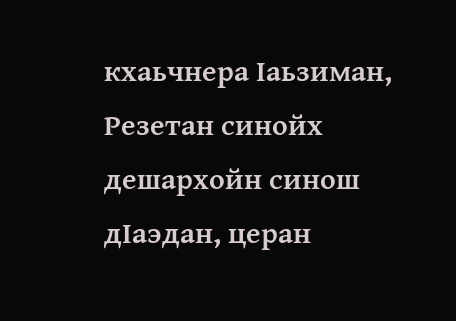кхаьчнера Iаьзиман, Резетан синойх дешархойн синош дIаэдан, церан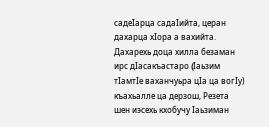садеIарца садаIийта, церан дахарца хIора а вахийта. Дахарехь доца хилла безаман ирс дIасакъастаро (Iаьзим тIамтIе ваханчуьра цIа ца вогIу) къахьалле ца дерзош, Резета шен иэсехь кхобучу Iаьзиман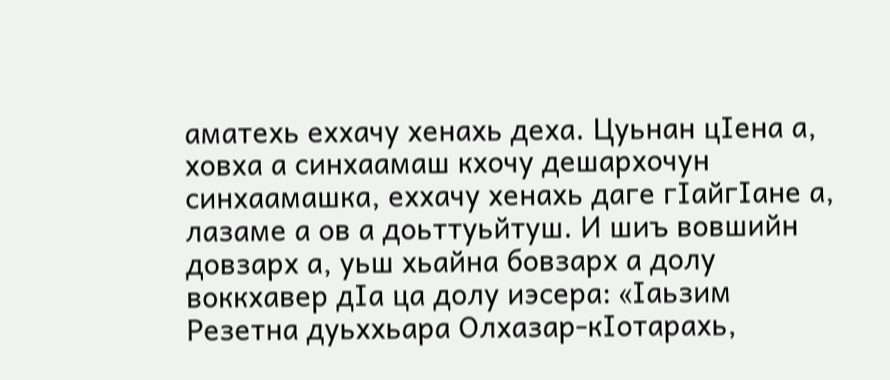аматехь еххачу хенахь деха. Цуьнан цIена а, ховха а синхаамаш кхочу дешархочун синхаамашка, еххачу хенахь даге гIайгIане а, лазаме а ов а доьттуьйтуш. И шиъ вовшийн довзарх а, уьш хьайна бовзарх а долу воккхавер дIа ца долу иэсера: «Iаьзим Резетна дуьххьара Олхазар-кIотарахь,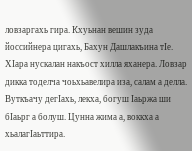ловзаргахь гира. Кхуьнан вешин зуда йоссийнера цигахь, Бахун Дашлакъина тIе. ХIара нускалан накъост хилла яханера. Ловзар дикка тоделча чоьхьавелира иза, салам а делла. Вуткъачу дегIахь, лекха, богуш Iаьржа ши бIаьрг а болуш. Цунна жима а, воккха а хьалагIаьттира.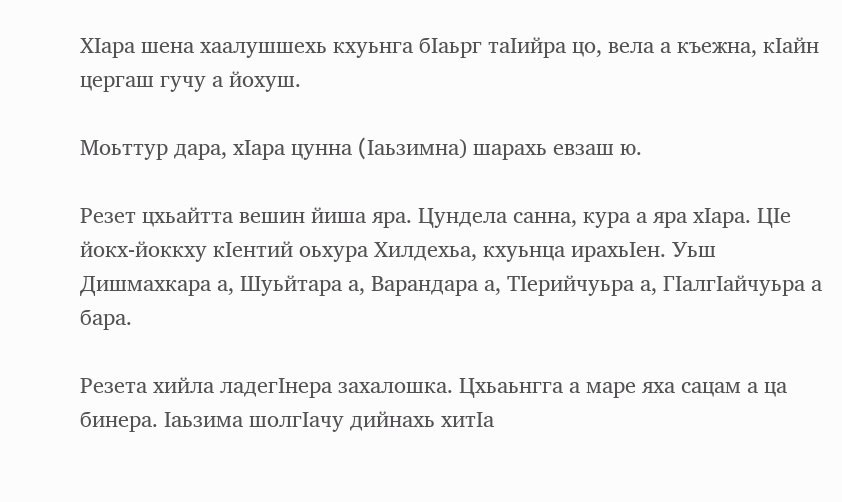ХIара шена хаалушшехь кхуьнга бIаьрг таIийра цо, вела а къежна, кIайн цергаш гучу а йохуш.

Моьттур дара, хIара цунна (Iаьзимна) шарахь евзаш ю.

Резет цхьайтта вешин йиша яра. Цундела санна, кура а яра хIара. ЦIе йокх-йоккху кIентий оьхура Хилдехьа, кхуьнца ирахьIен. Уьш Дишмахкара а, Шуьйтара а, Варандара а, ТIерийчуьра а, ГIалгIайчуьра а бара.

Резета хийла ладегIнера захалошка. Цхьаьнгга а маре яха сацам а ца бинера. Iаьзима шолгIачу дийнахь хитIа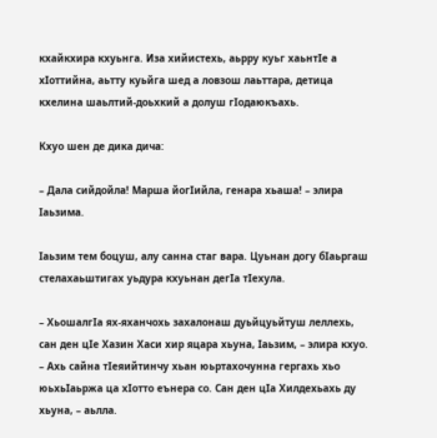кхайкхира кхуьнга. Иза хийистехь, аьрру куьг хаьнтIе а хIоттийна, аьтту куьйга шед а ловзош лаьттара, детица кхелина шаьлтий-доьхкий а долуш гIодаюкъахь.

Кхуо шен де дика дича:

– Дала сийдойла! Марша йогIийла, генара хьаша! – элира Iаьзима.

Iаьзим тем боцуш, алу санна стаг вара. Цуьнан догу бIаьргаш стелахаьштигах уьдура кхуьнан дегIа тIехула.

– ХьошалгIа ях-яханчохь захалонаш дуьйцуьйтуш леллехь, сан ден цIе Хазин Хаси хир яцара хьуна, Iаьзим, – элира кхуо. – Ахь сайна тIеяийтинчу хьан юьртахочунна гергахь хьо юьхьIаьржа ца хIотто еънера со. Сан ден цIа Хилдехьахь ду хьуна, – аьлла.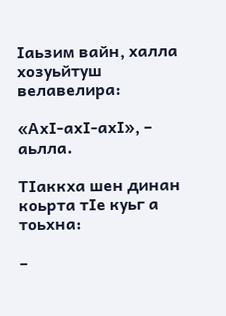Iаьзим вайн, халла хозуьйтуш велавелира:

«АхI-ахI-ахI», – аьлла.

ТIаккха шен динан коьрта тIе куьг а тоьхна:

–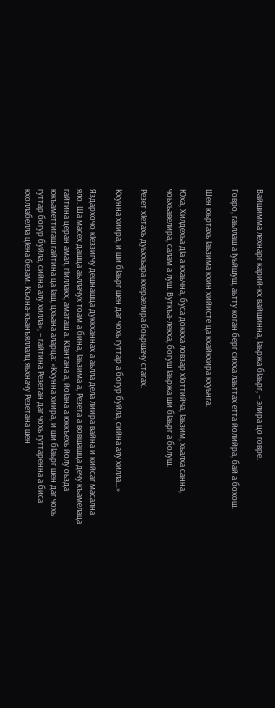Вайшимма лехнарг карий-кх вайшинна, Iаьржа бIаьрг, – элира цо говре.

Говро, гаьллаш а Iуьйшуш, аьтту коган берг сихха лаьттах етта йолийра, бай а бохош.

Шен юьртахь Iаьзима кхин хийисте ца кхайкхира кхуьнга.

Юха, Хилдехьа дIа а кхаьчна, буса доккха ловзар хIоттийча, Iаьзим, хьалха санна, чоьхьавелира, салам а луш. Вуткъа-лекха, богуш Iаьржа ши бIаьрг а болуш.

Резет хIетахь дуьххьара кхераелира боьршачу стагах.

Кхунна хиира, и ши бIаьрг шен даг чохь гуттар а богур буйла, сийна алу хилла…»

Яздархочо кIеззигчу дешнашца дуккханнах а аьлла дела лиира вайна и кийсаг масална яло. Ша масех дашца аьллачух тоам а бина, Iаьзима а, Резета а вовшашца дечу къамелаца гайтина церан амал, гIиллакх, аматаш а. КIантана а, йоIана а юккъехь йолу оьзда юкъаметтигаш гайтина ца Iаш, цхьана аларца: «Кхунна хиира, и ши бIаьрг шен даг чохь гуттар богур буйла, сийна алу хилла», – гайтина Резетан даг чохь гуттаренна а биса кхоллабелла цIена безам. Къона-къанъяллалц яьхначу Резетана шен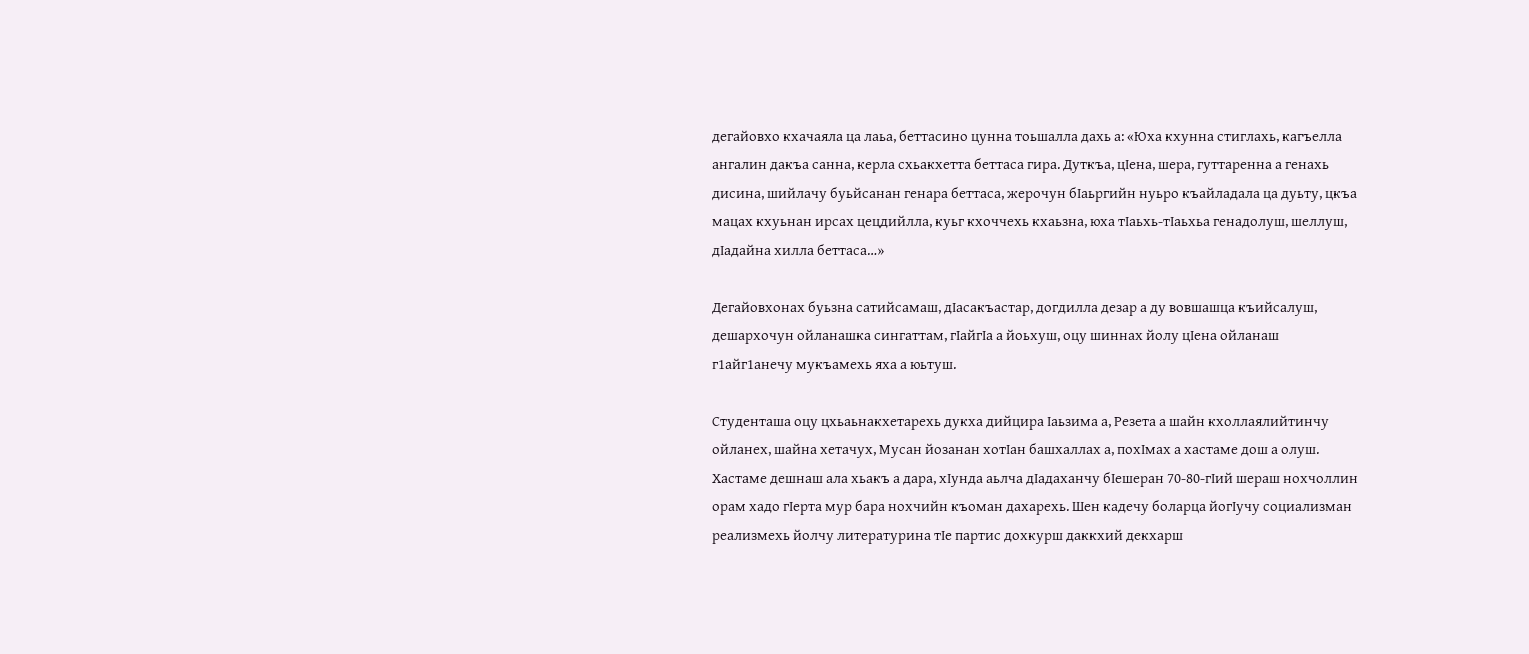дегайовхо кхачаяла ца лаьа, беттасино цунна тоьшалла дахь а: «Юха кхунна стиглахь, кагъелла ангалин дакъа санна, керла схьакхетта беттаса гира. Дуткъа, цIена, шера, гуттаренна а генахь дисина, шийлачу буьйсанан генара беттаса, жерочун бIаьргийн нуьро къайладала ца дуьту, цкъа мацах кхуьнан ирсах цецдийлла, куьг кхоччехь кхаьзна, юха тIаьхь-тIаьхьа генадолуш, шеллуш, дIадайна хилла беттаса…»

Дегайовхонах буьзна сатийсамаш, дIасакъастар, догдилла дезар а ду вовшашца къийсалуш, дешархочун ойланашка сингаттам, гIайгIа а йоьхуш, оцу шиннах йолу цIена ойланаш г1айг1анечу мукъамехь яха а юьтуш.

Студенташа оцу цхьаьнакхетарехь дукха дийцира Iаьзима а, Резета а шайн кхоллаялийтинчу ойланех, шайна хетачух, Мусан йозанан хотIан башхаллах а, похIмах а хастаме дош а олуш. Хастаме дешнаш ала хьакъ а дара, хIунда аьлча дIадаханчу бIешеран 70-80-гIий шераш нохчоллин орам хадо гIерта мур бара нохчийн къоман дахарехь. Шен кадечу боларца йогIучу социализман реализмехь йолчу литературина тIе партис дохкурш даккхий декхарш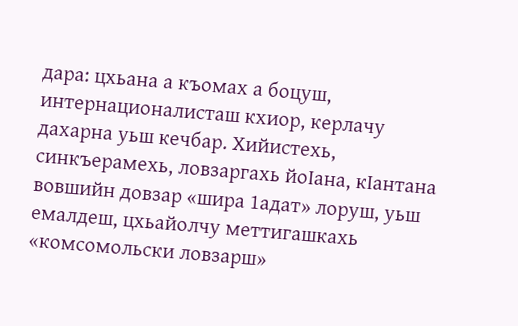дара: цхьана а къомах а боцуш, интернационалисташ кхиор, керлачу дахарна уьш кечбар. Хийистехь, синкъерамехь, ловзаргахь йоIана, кIантана вовшийн довзар «шира 1адат» лоруш, уьш емалдеш, цхьайолчу меттигашкахь «комсомольски ловзарш»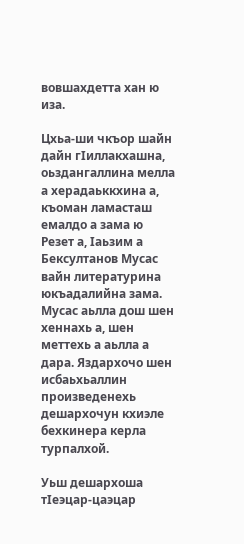вовшахдетта хан ю иза.

Цхьа-ши чкъор шайн дайн гIиллакхашна, оьздангаллина мелла а херадаьккхина а, къоман ламасташ емалдо а зама ю Резет а, Iаьзим а Бексултанов Мусас вайн литературина юкъадалийна зама. Мусас аьлла дош шен хеннахь а, шен меттехь а аьлла а дара. Яздархочо шен исбаьхьаллин произведенехь дешархочун кхиэле бехкинера керла турпалхой.

Уьш дешархоша тIеэцар-цаэцар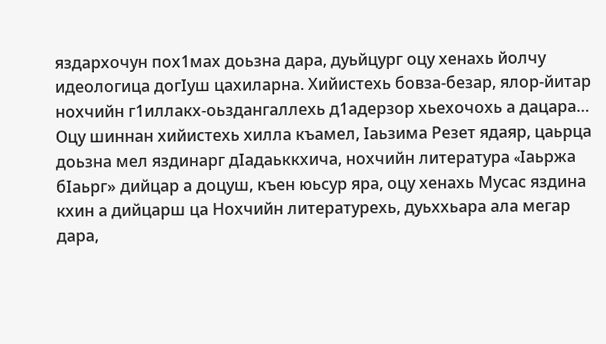яздархочун пох1мах доьзна дара, дуьйцург оцу хенахь йолчу идеологица догIуш цахиларна. Хийистехь бовза-безар, ялор-йитар нохчийн г1иллакх-оьздангаллехь д1адерзор хьехочохь а дацара… Оцу шиннан хийистехь хилла къамел, Iаьзима Резет ядаяр, цаьрца доьзна мел яздинарг дIадаьккхича, нохчийн литература «Iаьржа бIаьрг» дийцар а доцуш, къен юьсур яра, оцу хенахь Мусас яздина кхин а дийцарш ца Нохчийн литературехь, дуьххьара ала мегар дара,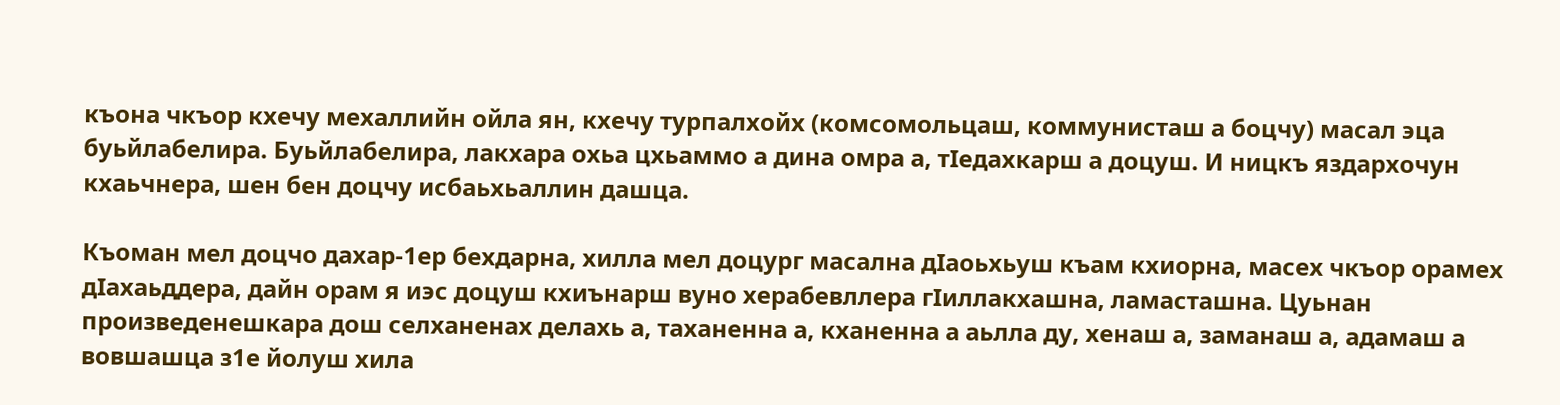къона чкъор кхечу мехаллийн ойла ян, кхечу турпалхойх (комсомольцаш, коммунисташ а боцчу) масал эца буьйлабелира. Буьйлабелира, лакхара охьа цхьаммо а дина омра а, тIедахкарш а доцуш. И ницкъ яздархочун кхаьчнера, шен бен доцчу исбаьхьаллин дашца.

Къоман мел доцчо дахар-1ер бехдарна, хилла мел доцург масална дIаоьхьуш къам кхиорна, масех чкъор орамех  дIахаьддера, дайн орам я иэс доцуш кхиънарш вуно херабевллера гIиллакхашна, ламасташна. Цуьнан произведенешкара дош селханенах делахь а, таханенна а, кханенна а аьлла ду, хенаш а, заманаш а, адамаш а вовшашца з1е йолуш хила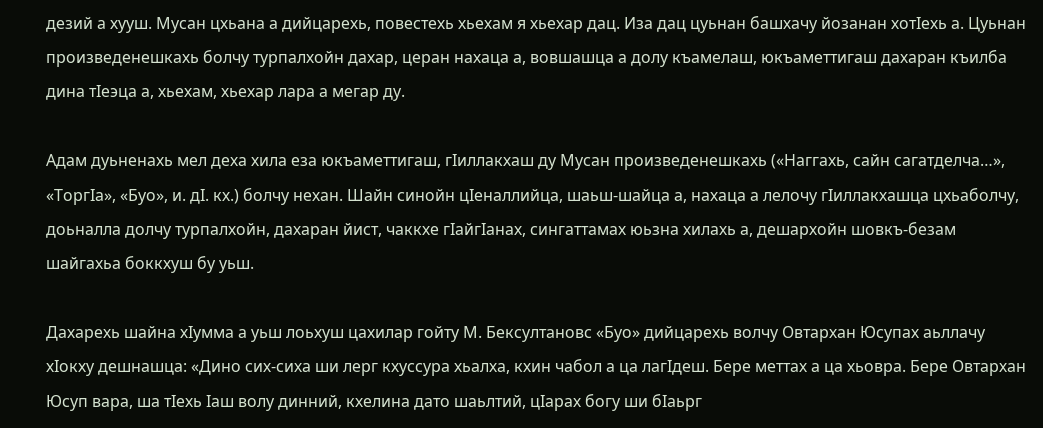дезий а хууш. Мусан цхьана а дийцарехь, повестехь хьехам я хьехар дац. Иза дац цуьнан башхачу йозанан хотIехь а. Цуьнан произведенешкахь болчу турпалхойн дахар, церан нахаца а, вовшашца а долу къамелаш, юкъаметтигаш дахаран къилба дина тIеэца а, хьехам, хьехар лара а мегар ду.

Адам дуьненахь мел деха хила еза юкъаметтигаш, гIиллакхаш ду Мусан произведенешкахь («Наггахь, сайн сагатделча…», «ТоргIа», «Буо», и. дI. кх.) болчу нехан. Шайн синойн цIеналлийца, шаьш-шайца а, нахаца а лелочу гIиллакхашца цхьаболчу, доьналла долчу турпалхойн, дахаран йист, чаккхе гIайгIанах, сингаттамах юьзна хилахь а, дешархойн шовкъ-безам шайгахьа боккхуш бу уьш.

Дахарехь шайна хIумма а уьш лоьхуш цахилар гойту М. Бексултановс «Буо» дийцарехь волчу Овтархан Юсупах аьллачу хIокху дешнашца: «Дино сих-сиха ши лерг кхуссура хьалха, кхин чабол а ца лагIдеш. Бере меттах а ца хьовра. Бере Овтархан Юсуп вара, ша тIехь Iаш волу динний, кхелина дато шаьлтий, цIарах богу ши бIаьрг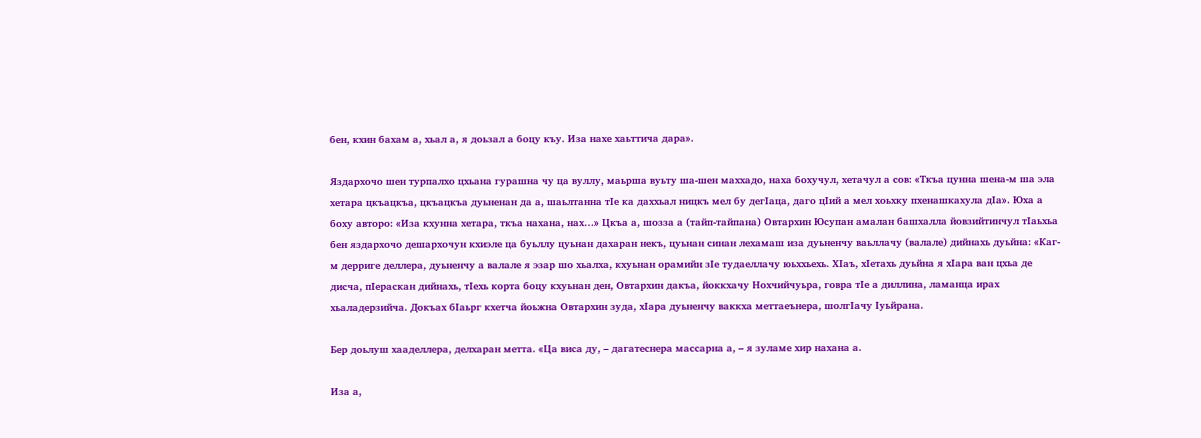бен, кхин бахам а, хьал а, я доьзал а боцу къу. Иза нахе хаьттича дара».

Яздархочо шен турпалхо цхьана гурашна чу ца вуллу, маьрша вуьту ша-шен маххадо, наха бохучул, хетачул а сов: «Ткъа цунна шена-м ша эла хетара цкъацкъа, цкъацкъа дуьненан да а, шаьлтанна тIе ка даххьал ницкъ мел бу дегIаца, даго цIий а мел хоьхку пхенашкахула дIа». Юха а боху авторо: «Иза кхунна хетара, ткъа нахана, нах…» Цкъа а, шозза а (тайп-тайпана) Овтархин Юсупан амалан башхалла йовзийтинчул тIаьхьа бен яздархочо дешархочун кхиэле ца буьллу цуьнан дахаран некъ, цуьнан синан лехамаш иза дуьненчу ваьллачу (валале) дийнахь дуьйна: «Каг-м дерриге деллера, дуьненчу а валале я эзар шо хьалха, кхуьнан орамийн зIе тудаеллачу юьххьехь. ХIаъ, хIетахь дуьйна я хIара ван цхьа де дисча, пIераскан дийнахь, тIехь корта боцу кхуьнан ден, Овтархин дакъа, йоккхачу Нохчийчуьра, говра тIе а диллина, ламанца ирах хьаладерзийча. Докъах бIаьрг кхетча йоьжна Овтархин зуда, хIара дуьненчу ваккха меттаеънера, шолгIачу Iуьйрана.

Бер доьлуш хааделлера, делхаран метта. «Ца виса ду, – дагатеснера массарна а, – я зуламе хир нахана а.

Иза а,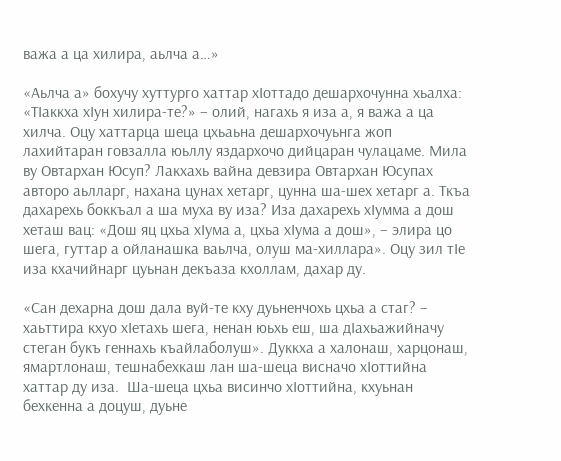важа а ца хилира, аьлча а…»

«Аьлча а» бохучу хуттурго хаттар хIоттадо дешархочунна хьалха: «ТIаккха хIун хилира-те?» – олий, нагахь я иза а, я важа а ца хилча. Оцу хаттарца шеца цхьаьна дешархочуьнга жоп лахийтаран говзалла юьллу яздархочо дийцаран чулацаме. Мила ву Овтархан Юсуп? Лакхахь вайна девзира Овтархан Юсупах авторо аьлларг, нахана цунах хетарг, цунна ша-шех хетарг а. Ткъа дахарехь боккъал а ша муха ву иза? Иза дахарехь хIумма а дош хеташ вац: «Дош яц цхьа хIума а, цхьа хIума а дош», – элира цо шега, гуттар а ойланашка ваьлча, олуш ма-хиллара». Оцу зил тIе иза кхачийнарг цуьнан декъаза кхоллам, дахар ду.

«Сан дехарна дош дала вуй-те кху дуьненчохь цхьа а стаг? – хаьттира кхуо хIетахь шега, ненан юьхь еш, ша дIахьажийначу стеган букъ геннахь къайлаболуш». Дуккха а халонаш, харцонаш, ямартлонаш, тешнабехкаш лан ша-шеца висначо хIоттийна хаттар ду иза.  Ша-шеца цхьа висинчо хIоттийна, кхуьнан бехкенна а доцуш, дуьне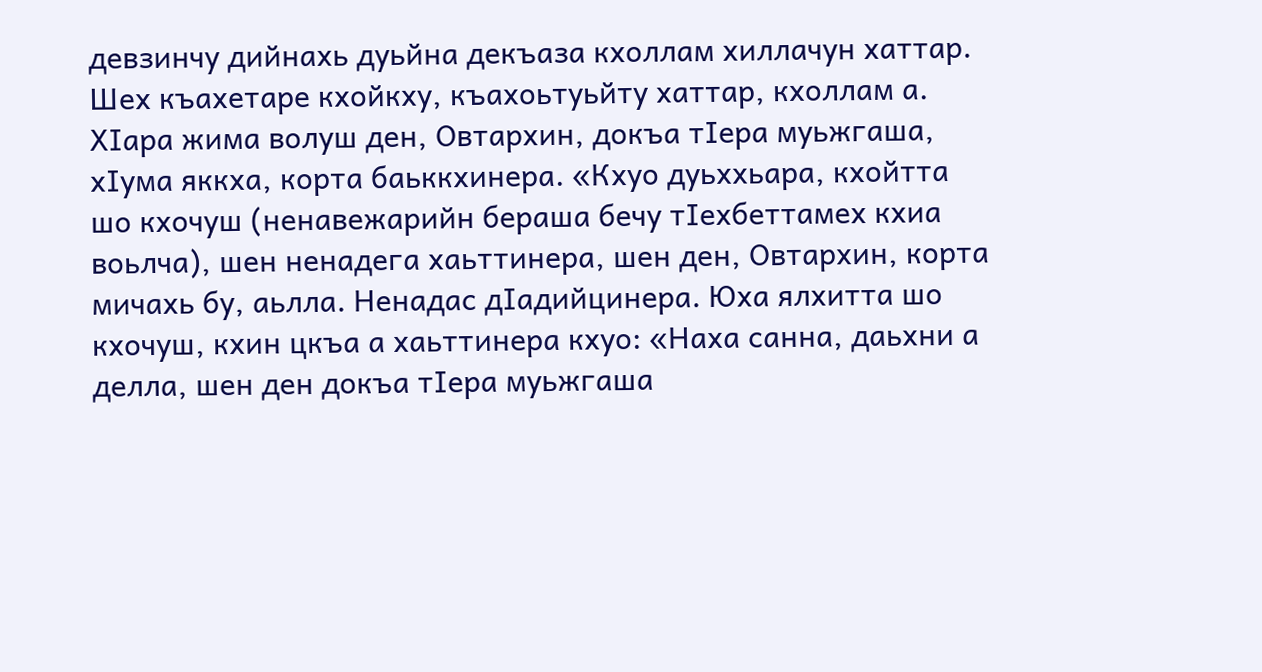девзинчу дийнахь дуьйна декъаза кхоллам хиллачун хаттар. Шех къахетаре кхойкху, къахоьтуьйту хаттар, кхоллам а. ХIара жима волуш ден, Овтархин, докъа тIера муьжгаша, хIума яккха, корта баьккхинера. «Кхуо дуьххьара, кхойтта шо кхочуш (ненавежарийн бераша бечу тIехбеттамех кхиа воьлча), шен ненадега хаьттинера, шен ден, Овтархин, корта мичахь бу, аьлла. Ненадас дIадийцинера. Юха ялхитта шо кхочуш, кхин цкъа а хаьттинера кхуо: «Наха санна, даьхни а делла, шен ден докъа тIера муьжгаша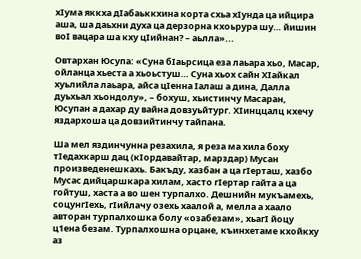хIума яккха дIабаьккхина корта схьа хIунда ца ийцира аша, ша даьхни духа ца дерзорна кхоьрура шу… йишин воI вацара ша кху цIийнан? – аьлла»...

Овтархан Юсупа: «Суна бIаьрсица еза лаьара хьо, Масар, ойланца хьеста а хьоьстуш… Суна хьох сайн ХIайкал хуьлийла лаьара, айса цIенна Iалаш а дина, Далла дуьхьал хьондолу», – бохуш, хьистинчу Масаран, Юсупан а дахар ду вайна довзуьйтург. ХIинццалц кхечу яздархоша ца довзийтинчу тайпана.

Ша мел яздинчунна резахила, я реза ма хила боху тIедахкарш дац (кIордавайтар, марздар) Мусан произведенешкахь. Бакъду, хазбан а ца гIерташ, хазбо Мусас дийцаршкара хилам, хасто гIертар гайта а ца гойтуш, хаста а во шен турпалхо. Дешнийн мукъамехь, соцунгIехь, гIийлачу озехь хаалой а, мелла а хаало авторан турпалхошка болу «озабезам», хьагI йоцу ц1ена безам. Турпалхошна орцане, къинхетаме кхойкху аз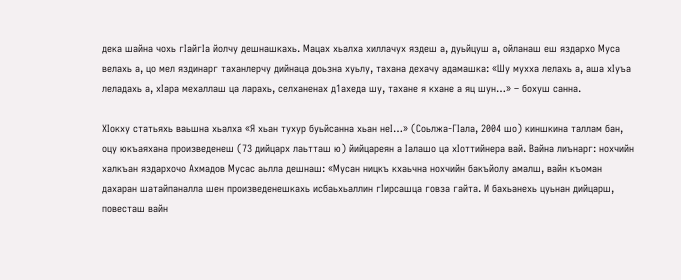дека шайна чохь гIайгIа йолчу дешнашкахь. Мацах хьалха хиллачух яздеш а, дуьйцуш а, ойланаш еш яздархо Муса велахь а, цо мел яздинарг таханлерчу дийнаца доьзна хуьлу, тахана дехачу адамашка: «Шу мухха лелахь а, аша хIуъа леладахь а, хIара мехаллаш ца ларахь, селханенах д1ахеда шу, тахане я кхане а яц шун…» – бохуш санна.

ХIокху статьяхь ваьшна хьалха «Я хьан тухур буьйсанна хьан неI…» (Соьлжа-ГIала, 2004 шо) киншкина таллам бан, оцу юкъаяхана произведенеш (73 дийцарх лаьтташ ю) йийцареян а Iалашо ца хIоттийнера вай. Вайна лиънарг: нохчийн халкъан яздархочо Ахмадов Мусас аьлла дешнаш: «Мусан ницкъ кхаьчна нохчийн бакъйолу амалш, вайн къоман дахаран шатайпаналла шен произведенешкахь исбаьхьаллин гIирсашца говза гайта. И бахьанехь цуьнан дийцарш, повесташ вайн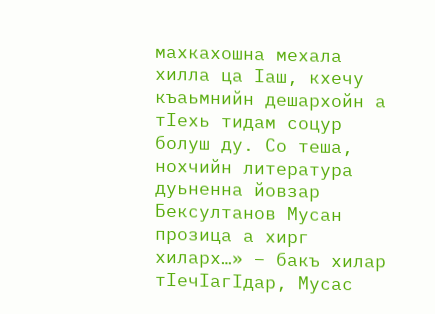махкахошна мехала хилла ца Iаш, кхечу къаьмнийн дешархойн а тIехь тидам соцур болуш ду. Со теша, нохчийн литература дуьненна йовзар Бексултанов Мусан прозица а хирг хиларх…» – бакъ хилар тIечIагIдар, Мусас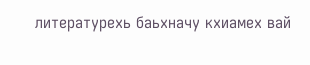литературехь баьхначу кхиамех вай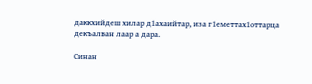даккхийдеш хилар д1ахаийтар, иза г1еметтах1оттарца декъалван лаар а дара.

Синан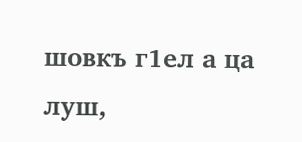шовкъ г1ел а ца луш,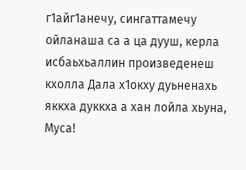г1айг1анечу, сингаттамечу ойланаша са а ца дууш, керла исбаьхьаллин произведенеш кхолла Дала х1окху дуьненахь яккха дуккха а хан лойла хьуна, Муса!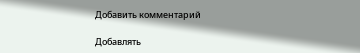Добавить комментарий

Добавлять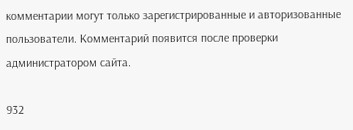комментарии могут только зарегистрированные и авторизованные пользователи. Комментарий появится после проверки администратором сайта.

932